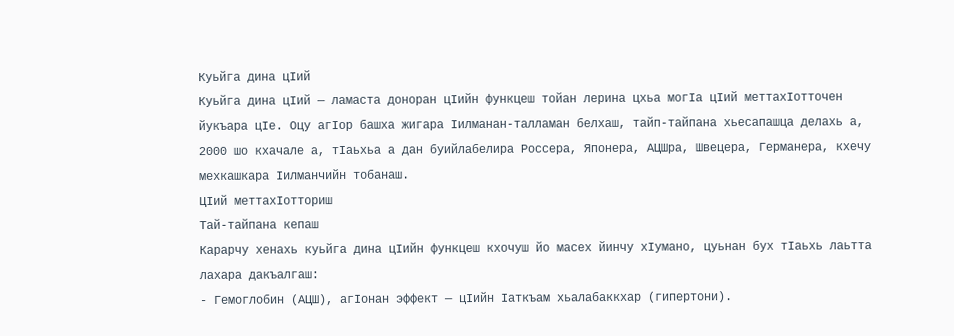Куьйга дина цӀий
Куьйга дина цӀий — ламаста доноран цӀийн функцеш тойан лерина цхьа могӀа цӀий меттахӀотточен йукъара цӀе. Оцу агӀор башха жигара Ӏилманан-талламан белхаш, тайп-тайпана хьесапашца делахь а, 2000 шо кхачале а, тӀаьхьа а дан буийлабелира Россера, Японера, АЦШра, Швецера, Германера, кхечу мехкашкара Ӏилманчийн тобанаш.
ЦӀий меттахӀотториш
Тай-тайпана кепаш
Карарчу хенахь куьйга дина цӀийн функцеш кхочуш йо масех йинчу хӀумано, цуьнан бух тӀаьхь лаьтта лахара дакъалгаш:
- Гемоглобин (АЦШ), агӀонан эффект — цӀийн Ӏаткъам хьалабаккхар (гипертони).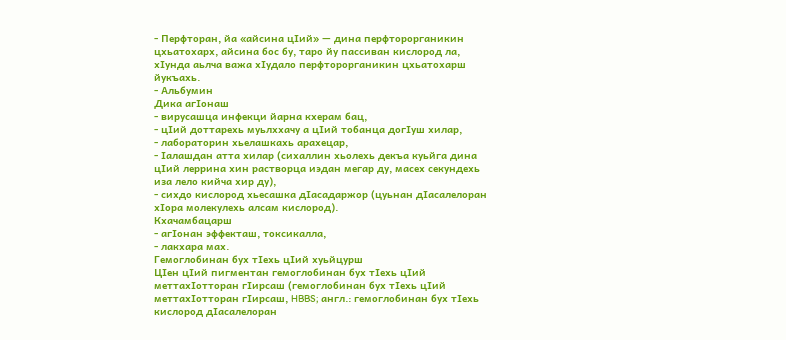- Перфторан, йа «айсина цӀий» — дина перфторорганикин цхьатохарх, айсина бос бу, таро йу пассиван кислород ла, хӀунда аьлча важа хӀудало перфторорганикин цхьатохарш йукъахь.
- Альбумин
Дика агӀонаш
- вирусашца инфекци йарна кхерам бац,
- цӀий доттарехь муьлххачу а цӀий тобанца догӀуш хилар,
- лабораторин хьелашкахь арахецар,
- Ӏалашдан атта хилар (сихаллин хьолехь декъа куьйга дина цӀий леррина хин растворца иэдан мегар ду, масех секундехь иза лело кийча хир ду),
- сихдо кислород хьесашка дӀасадаржор (цуьнан дӀасалелоран хӀора молекулехь алсам кислород).
Кхачамбацарш
- агӀонан эффекташ, токсикалла,
- лакхара мах.
Гемоглобинан бух тӀехь цӀий хуьйцурш
ЦӀен цӀий пигментан гемоглобинан бух тӀехь цӀий меттахӀотторан гӀирсаш (гемоглобинан бух тӀехь цӀий меттахӀотторан гӀирсаш, HBBS; англ.: гемоглобинан бух тӀехь кислород дӀасалелоран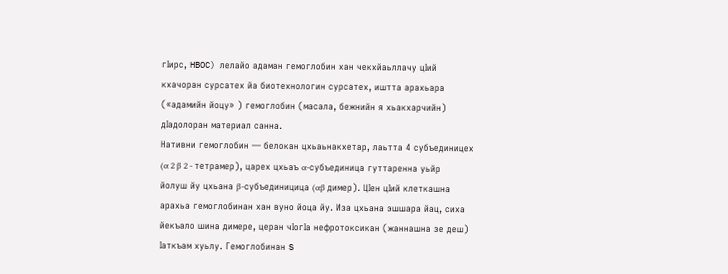гӀирс, HBOC) лелайо адаман гемоглобин хан чекхйаьллачу цӀий кхачоран сурсатех йа биотехнологин сурсатех, иштта арахьара («адамийн йоцу» ) гемоглобин (масала, бежнийн я хьакхарчийн) дӀадолоран материал санна.
Нативни гемоглобин — белокан цхьаьнакхетар, лаьтта 4 субъединицех (α 2 β 2 - тетрамер), царех цхьаъ α-субъединица гуттаренна уьйр йолуш йу цхьана β-субъединицица (αβ димер). ЦӀен цӀий клеткашна арахьа гемоглобинан хан вуно йоца йу. Иза цхьана эшшара йац, сиха йекъало шина димере, церан чӀогӀа нефротоксикан (жаннашна зе деш) Ӏаткъам хуьлу. Гемоглобинан S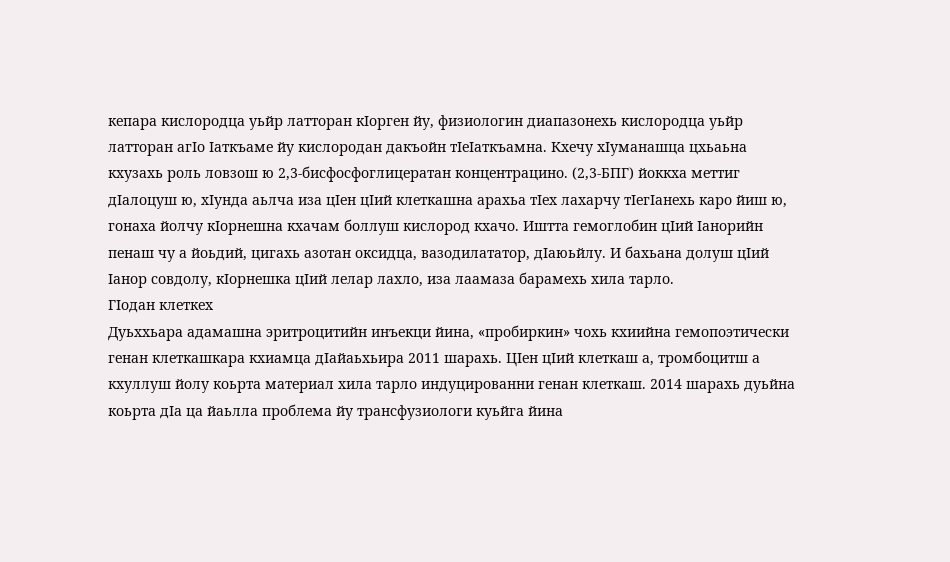кепара кислородца уьйр латторан кӀорген йу, физиологин диапазонехь кислородца уьйр латторан агӀо Ӏаткъаме йу кислородан дакъойн тӀеӀаткъамна. Кхечу хӀуманашца цхьаьна кхузахь роль ловзош ю 2,3-бисфосфоглицератан концентрацино. (2,3-БПГ) йоккха меттиг дӀалоцуш ю, хӀунда аьлча иза цӀен цӀий клеткашна арахьа тӀех лахарчу тӀегӀанехь каро йиш ю, гонаха йолчу кӀорнешна кхачам боллуш кислород кхачо. Иштта гемоглобин цӀий Ӏанорийн пенаш чу а йоьдий, цигахь азотан оксидца, вазодилататор, дӀаюьйлу. И бахьана долуш цӀий Ӏанор совдолу, кӀорнешка цӀий лелар лахло, иза лаамаза барамехь хила тарло.
ГӀодан клеткех
Дуьххьара адамашна эритроцитийн инъекци йина, «пробиркин» чохь кхиийна гемопоэтически генан клеткашкара кхиамца дӀайаьхьира 2011 шарахь. ЦӀен цӀий клеткаш а, тромбоцитш а кхуллуш йолу коьрта материал хила тарло индуцированни генан клеткаш. 2014 шарахь дуьйна коьрта дӀа ца йаьлла проблема йу трансфузиологи куьйга йина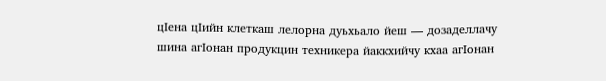цӀена цӀийн клеткаш лелорна дуьхьало йеш — дозаделлачу шина агӀонан продукцин техникера йаккхийчу кхаа агӀонан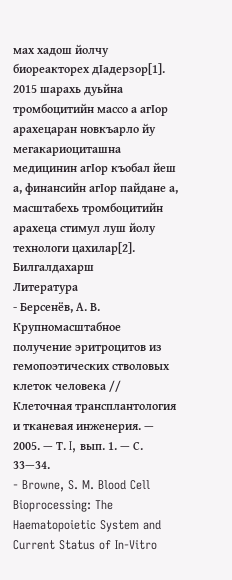мах хадош йолчу биореакторех дӀадерзор[1]. 2015 шарахь дуьйна тромбоцитийн массо а агӀор арахецаран новкъарло йу мегакариоциташна медицинин агӀор къобал йеш а, финансийн агӀор пайдане а, масштабехь тромбоцитийн арахеца стимул луш йолу технологи цахилар[2].
Билгалдахарш
Литература
- Берсенёв, А. В. Крупномасштабное получение эритроцитов из гемопоэтических стволовых клеток человека // Клеточная трансплантология и тканевая инженерия. — 2005. — Т. I, вып. 1. — С. 33—34.
- Browne, S. M. Blood Cell Bioprocessing: The Haematopoietic System and Current Status of In-Vitro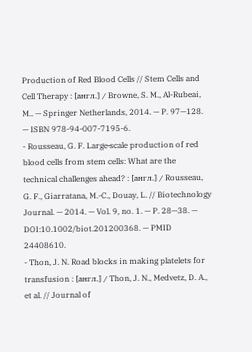Production of Red Blood Cells // Stem Cells and Cell Therapy : [англ.] / Browne, S. M., Al-Rubeai, M.. — Springer Netherlands, 2014. — P. 97—128. — ISBN 978-94-007-7195-6.
- Rousseau, G. F. Large‐scale production of red blood cells from stem cells: What are the technical challenges ahead? : [англ.] / Rousseau, G. F., Giarratana, M.-C., Douay, L. // Biotechnology Journal. — 2014. — Vol. 9, no. 1. — P. 28—38. — DOI:10.1002/biot.201200368. — PMID 24408610.
- Thon, J. N. Road blocks in making platelets for transfusion : [англ.] / Thon, J. N., Medvetz, D. A., et al. // Journal of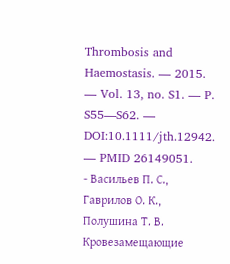Thrombosis and Haemostasis. — 2015. — Vol. 13, no. S1. — P. S55—S62. — DOI:10.1111/jth.12942. — PMID 26149051.
- Васильев П. С., Гаврилов О. К., Полушина Т. В. Кровезамещающие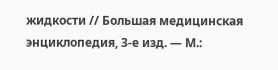жидкости // Большая медицинская энциклопедия, 3-е изд. — М.: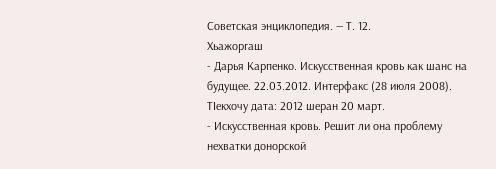Советская энциклопедия. — Т. 12.
Хьажоргаш
- Дарья Карпенко. Искусственная кровь как шанс на будущее. 22.03.2012. Интерфакс (28 июля 2008). ТӀекхочу дата: 2012 шеран 20 март.
- Искусственная кровь. Решит ли она проблему нехватки донорской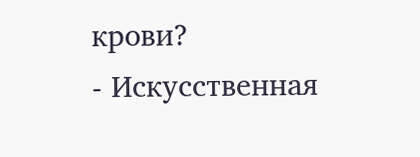крови?
- Искусственная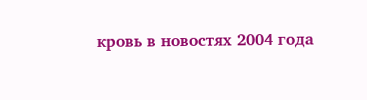кровь в новостях 2004 года